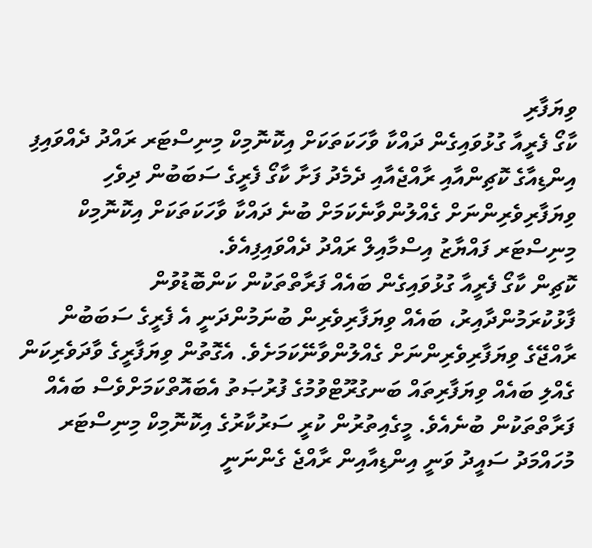ވިޔަފާރި
ކާގޯ ފެރީއާ ގުޅުވައިގެން ދައްކާ ވާހަކަތަކަށް އިކޮނޮމިކް މިނިސްޓަރ ރައްދު ދެއްވައިފި
އިންޑިއާގެ ކޮޗިންއާއި ރާއްޖެއާއި ދެމެދު ފަށާ ކާގޯ ފެރީގެ ސަބަބުން ދިވެހި ވިޔަފާރިވެރިންނަށް ގެއްލުންވާނެކަމަށް ބުނެ ދައްކާ ވާހަކަތަކަށް އިކޮނޮމިކް މިނިސްޓަރ ފައްޔާޒު އިސްމާއިލް ރައްދު ދެއްވައިފިއެވެ.
ކޮޗިން ކާގޯ ފެރީއާ ގުޅުވައިގެން ބައެއް ފަރާތްތަކުން ކަންބޮޑުވުން ފާޅުކުރަމުންދާއިރު، ބައެއް ވިޔަފާރިވެރިން ބުނަމުންދަނީ އެ ފެރީގެ ސަބަބުން ރާއްޖޭގެ ވިޔަފާރިވެރިންނަށް ގެއްލުންވާނޭކަމަށެވެ. އެގޮތުން ވިޔަފާރީގެ ވާދަވެރިކަން ގެއްލި ބައެއް ވިޔަފާރިތައް ބަނގުރޫޓްވުމުގެ ފުރުޞަތު އެބައޮތްކަމަށްވެސް ބައެއް ފަރާތްތަކުން ބުނެއެވެ. މީގެއިތުރުން ކުރީ ސަރުކާރުގެ އިކޮނޮމިކް މިނިސްޓަރ މުހައްމަދު ސައީދު ވަނީ އިންޑިއާއިން ރާއްޖެ ގެންނަނީ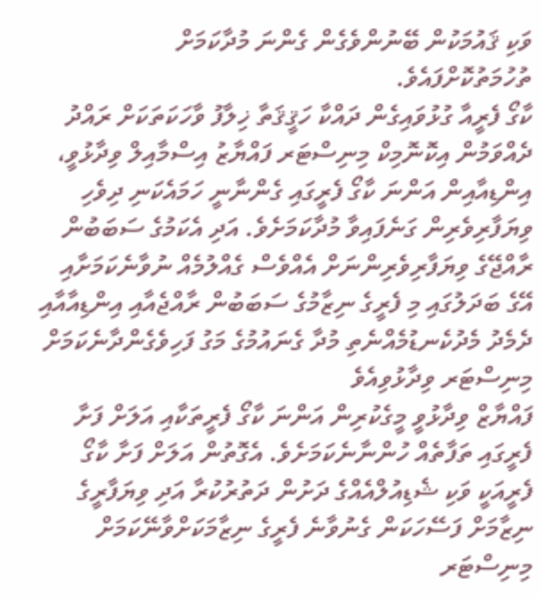ވަކި ޤައުމަކުން ބޭނުންވެގެން ގެންނަ މުދާކަމަށް ތުހުމަތުކޮށްފައެވެ.
ކާގޯ ފެރީއާ ގުޅުވައިގެން ދައްކާ ހަޤީޤަތާ ޚިލާފު ވާހަކަތަކަށް ރައްދު ދެއްވަމުން އިކޮނޮމިކް މިނިސްޓަރ ފައްޔާޒު އިސްމާއިލް ވިދާޅުވީ، އިންޑިއާއިން އަންނަ ކާގޯ ފެރީގައި ގެންނާނީ ހަމައެކަނި ދިވެހި ވިޔަފާރިވެރިން ގަނެފައިވާ މުދާކަމަށެވެ. އަދި އެކަމުގެ ސަބަބުން ރާއްޖޭގެ ވިޔަފާރިވެރިންނަށް އެއްވެސް ގެއްލުމެއް ނުވާނެކަމަށާއި އޭގެ ބަދަލުގައި މި ފެރީގެ ނިޒާމުގެ ސަބަބުން ރާއްޖެއާއި އިންޑިއާއާއި ދެމެދު މެދުކެނޑުމެއްނެތި މުދާ ގެނައުމުގެ މަގު ފަހިވެގެންދާނެކަމަށް މިނިސްޓަރ ވިދާޅުވިއެވެ
ފައްޔާޒް ވިދާޅުވީ މީގެކުރިން އަންނަ ކާގޯ ފެރީތަކާއި އަލަށް ފަށާ ފެރީގައި ތަފާތެއް ހުންނާނެކަމަށެވެ. އެގޮތުން އަލަށް ފަށާ ކާގޯ ފެރީއަކީ ވަކި ޝެޑިއުލްއެއްގެ ދަށުން ދަތުރުކުރާ އަދި ވިޔަފާރީގެ ނިޒާމަށް ފަސޭހަކަން ގެނުވާނެ ފެރީގެ ނިޒާމަކަށްވާނޭކަމަށް މިނިސްޓަރ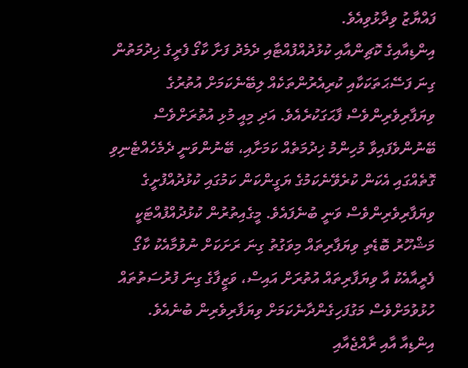ފައްޔާޒު ވިދާޅުވިއެވެ.
އިންޑިއާއިގެ ކޮޗިންއާއި ކުޅުދުއްފުއްޓާއި ދެމެދު ފަށާ ކާގޯ ފެރީގެ ޚިދުމަތުން ގިނަ ފަސޭޙަތަކަކާއި ކުރިއެރުންތަކެއް ލިބޭނެކަމަށް އުތުރުގެ ވިޔަފާރިވެރިންވެސް ފާޙަގަކުރެއެވެ. އަދި މިއީ މުޅި އުތުރަށްވެސް ބޭނުންވެފައިވާ މުހިންމު ޚިދުމަތެއް ކަމަށާއި، ބޭނުންވަނީ ދެމެހެއްޓެނިވި ގޮތެއްގައި އެކަން ކުރެވޭނެކަމުގެ ޔަގީންކަން ކަމުގައި ކުޅުދުއްފުށީގެ ވިޔަފާރިވެރިންވެސް ވަނީ ބުނެފައެވެ. މީގެއިތުރުން ކުޅުދުއްފުއްޓަކީ މަޝްހޫރު ބޮޑެތި ވިޔަފާރިތައް މިވަގުތު ގިނަ ރަށަކަށް ނުވުމާއެކު ކާގޯ ފެރީއާއެކު އާ ވިޔަފާރިތައް އުތުރަށް އައިސް، ވަޒީފާގެ ގިނަ ފުރުސަތުތައް ހުޅުވުމަށްވެސް މަގުފަހިގެންދާނެކަމަށް ވިޔަފާރިވެރިން ބުނެއެވެ.
އިންޑިއާ އާއި ރާއްޖެއާއި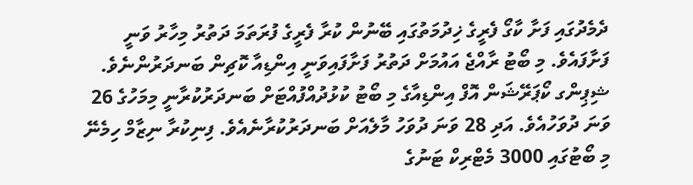ދެމެދުގައި ފަށާ ކާގޯ ފެރީގެ ޚިދުމަތުގައި ބޭނުން ކުރާ ފެރީގެ ފުރަތަމަ ދަތުރު މިހާރު ވަނީ ފަށާފައެވެ. މި ބޯޓު ރާއްޖެ އައުމަށް ދަތުރު ފަށާފައިވަނީ އިންޑިއާ ކޮޗިން ބަނދަރުންނެވެ. ޝިޕިންގ ކޯޕަރޭޝަން އޮފް އިންޑިއާގެ މި ބޯޓު ކުޅުދުއްފުއްޓަށް ބަނދަރުކުރާނީ މިމަހުގެ 26 ވަނަ ދުވަހުއެވެ. އަދި 28 ވަނަ ދުވަހު މާލެއަށް ބަނދަރުކުރާނެއެވެ. ފިނިކުރާ ނިޒާމް ހިމެނޭ މި ބޯޓުގައި 3000 މެޓްރިކް ޓަނުގެ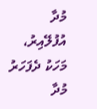މުދާ އުފުލޭއިރު، މަހަކު ދެފަހަރު މުދާ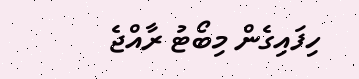ހިފައިގެން މިބޯޓު ރާއްޖެ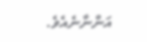އަންނާނެއެވެ.